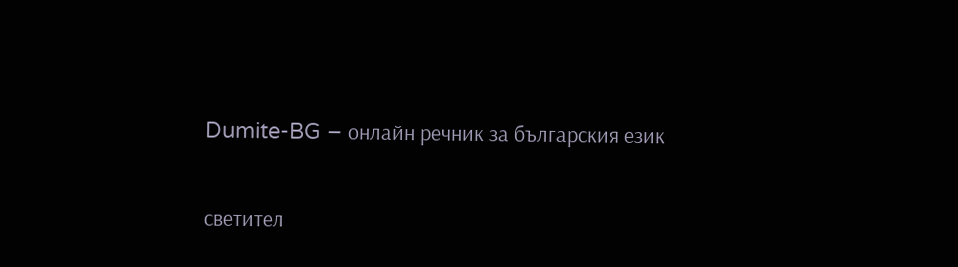Dumite-BG – онлайн речник за българския език

светител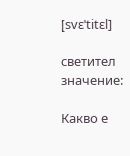[svɛˈtitɛl]

светител значение:

Какво е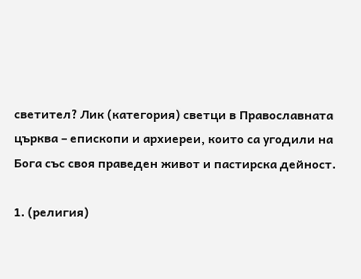светител? Лик (категория) светци в Православната църква – епископи и архиереи, които са угодили на Бога със своя праведен живот и пастирска дейност.

1. (религия)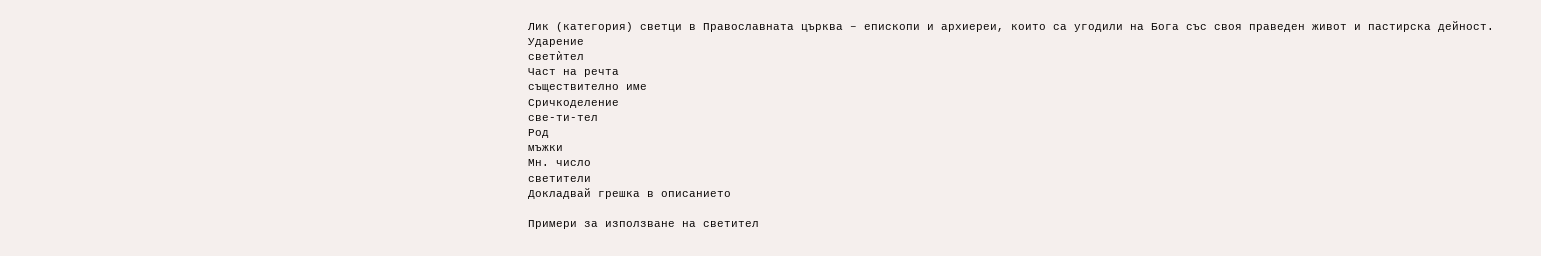Лик (категория) светци в Православната църква – епископи и архиереи, които са угодили на Бога със своя праведен живот и пастирска дейност.
Ударение
светѝтел
Част на речта
съществително име
Сричкоделение
све-ти-тел
Род
мъжки
Мн. число
светители
Докладвай грешка в описанието

Примери за използване на светител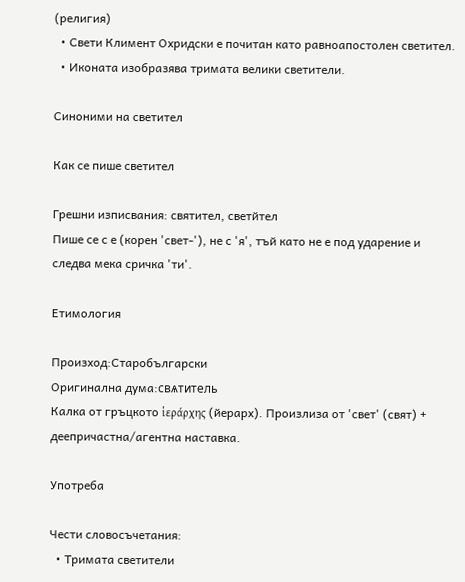(религия)
  • Свети Климент Охридски е почитан като равноапостолен светител.
  • Иконата изобразява тримата велики светители.

Синоними на светител

Как се пише светител

Грешни изписвания: святител, светйтел
Пише се с е (корен 'свет-'), не с 'я', тъй като не е под ударение и следва мека сричка 'ти'.

Етимология

Произход:Старобългарски
Оригинална дума:свѧтитель
Калка от гръцкото ἱεράρχης (йерарх). Произлиза от 'свет' (свят) + деепричастна/агентна наставка.

Употреба

Чести словосъчетания:
  • Тримата светители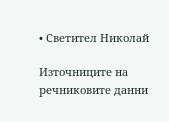• Светител Николай

Източниците на речниковите данни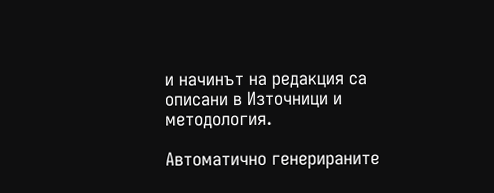и начинът на редакция са описани в Източници и методология.

Автоматично генерираните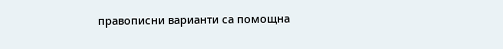правописни варианти са помощна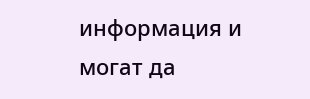информация и могат да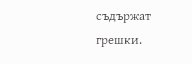съдържат грешки.